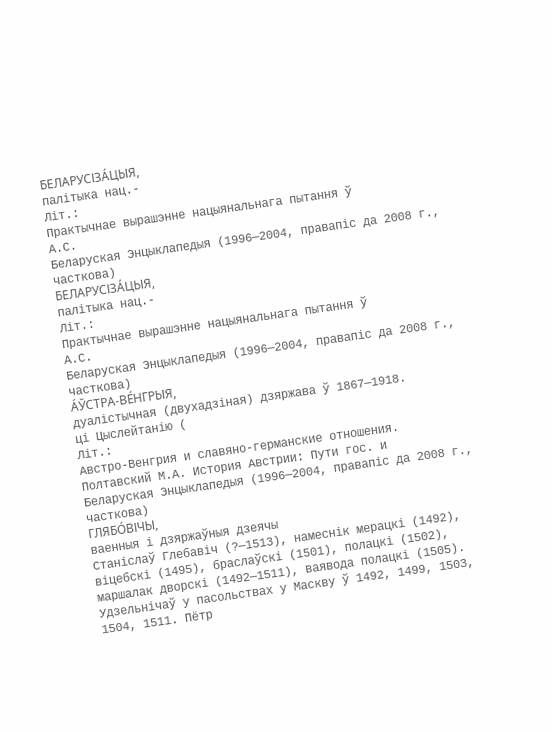БЕЛАРУСІЗА́ЦЫЯ,
палітыка нац.-
Літ.:
Практычнае вырашэнне нацыянальнага пытання ў
А.С.
Беларуская Энцыклапедыя (1996—2004, правапіс да 2008 г., часткова)
БЕЛАРУСІЗА́ЦЫЯ,
палітыка нац.-
Літ.:
Практычнае вырашэнне нацыянальнага пытання ў
А.С.
Беларуская Энцыклапедыя (1996—2004, правапіс да 2008 г., часткова)
А́ЎСТРА-ВЕ́НГРЫЯ,
дуалістычная (двухадзіная) дзяржава ў 1867—1918.
ці Цыслейтанію (
Літ.:
Австро-Венгрия и славяно-германские отношения.
Полтавский М.А. История Австрии: Пути гос. и
Беларуская Энцыклапедыя (1996—2004, правапіс да 2008 г., часткова)
ГЛЯБО́ВІЧЫ,
ваенныя і дзяржаўныя дзеячы
Станіслаў Глебавіч (?—1513), намеснік мерацкі (1492), віцебскі (1495), браслаўскі (1501), полацкі (1502), маршалак дворскі (1492—1511), ваявода полацкі (1505). Удзельнічаў у пасольствах у Маскву ў 1492, 1499, 1503, 1504, 1511. Пётр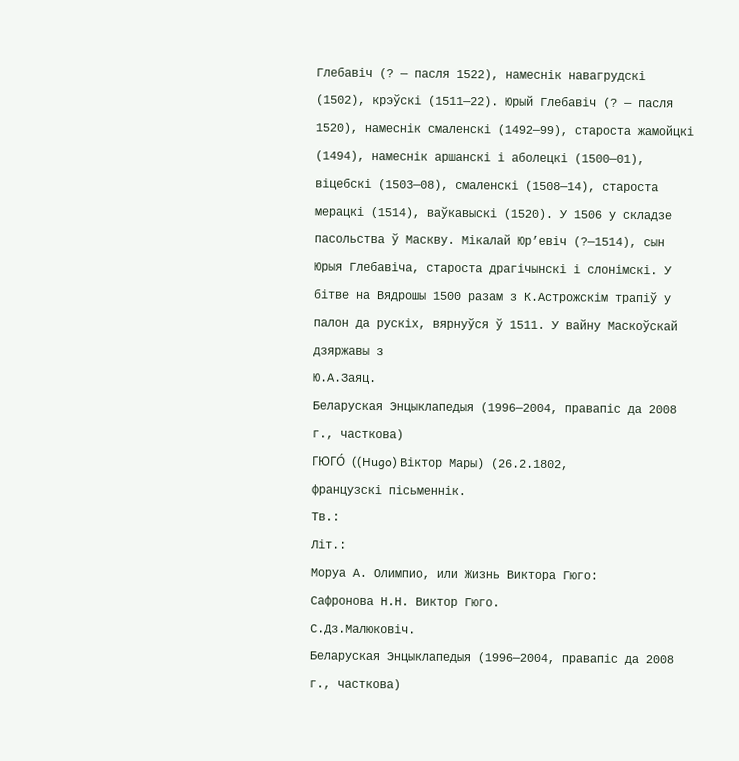Глебавіч (? — пасля 1522), намеснік навагрудскі (1502), крэўскі (1511—22). Юрый Глебавіч (? — пасля 1520), намеснік смаленскі (1492—99), староста жамойцкі (1494), намеснік аршанскі і аболецкі (1500—01), віцебскі (1503—08), смаленскі (1508—14), староста мерацкі (1514), ваўкавыскі (1520). У 1506 у складзе пасольства ў Маскву. Мікалай Юр’евіч (?—1514), сын Юрыя Глебавіча, староста драгічынскі і слонімскі. У бітве на Вядрошы 1500 разам з К.Астрожскім трапіў у палон да рускіх, вярнуўся ў 1511. У вайну Маскоўскай дзяржавы з
Ю.А.Заяц.
Беларуская Энцыклапедыя (1996—2004, правапіс да 2008 г., часткова)
ГЮГО́ ((Hugo) Віктор Мары) (26.2.1802,
французскі пісьменнік.
Тв.:
Літ.:
Моруа А. Олимпио, или Жизнь Виктора Гюго:
Сафронова Н.Н. Виктор Гюго.
С.Дз.Малюковіч.
Беларуская Энцыклапедыя (1996—2004, правапіс да 2008 г., часткова)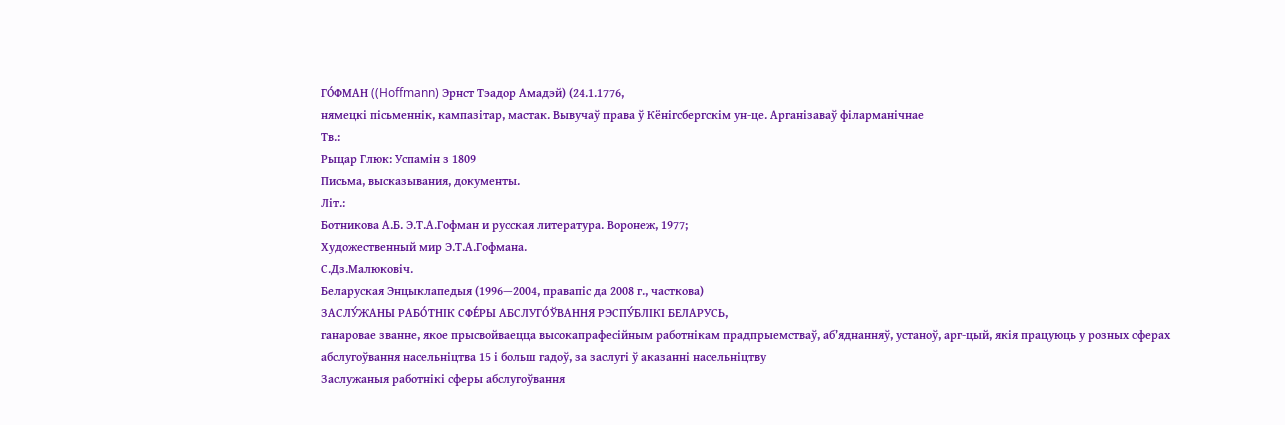ГО́ФМАН ((Hoffmann) Эрнст Тэадор Амадэй) (24.1.1776,
нямецкі пісьменнік, кампазітар, мастак. Вывучаў права ў Кёнігсбергскім ун-це. Арганізаваў філарманічнае
Тв.:
Рыцар Глюк: Успамін з 1809
Письма, высказывания, документы.
Літ.:
Ботникова А.Б. Э.Т.А.Гофман и русская литература. Воронеж, 1977;
Художественный мир Э.Т.А.Гофмана.
С.Дз.Малюковіч.
Беларуская Энцыклапедыя (1996—2004, правапіс да 2008 г., часткова)
ЗАСЛУ́ЖАНЫ РАБО́ТНІК СФЕ́РЫ АБСЛУГО́ЎВАННЯ РЭСПУ́БЛІКІ БЕЛАРУСЬ,
ганаровае званне, якое прысвойваецца высокапрафесійным работнікам прадпрыемстваў, аб’яднанняў, устаноў, арг-цый, якія працуюць у розных сферах абслугоўвання насельніцтва 15 і больш гадоў, за заслугі ў аказанні насельніцтву
Заслужаныя работнікі сферы абслугоўвання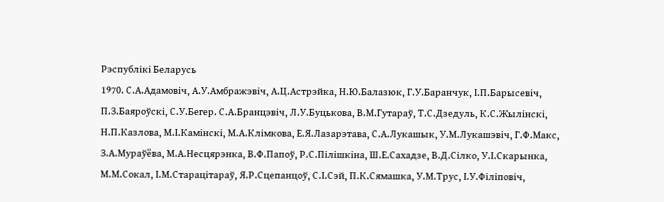Рэспублікі Беларусь
1970. С.А.Адамовіч, А.У.Амбражэвіч, А.Ц.Астрэйка, Н.Ю.Балазюк, Г.У.Баранчук, І.П.Барысевіч, П.З.Баяроўскі, С.У.Бегер. С.А.Бранцэвіч, Л.У.Буцькова, В.М.Гутараў, Т.С.Дзедуль, К.С.Жылінскі, Н.П.Казлова, М.І.Камінскі, М.А.Клімкова, Е.Я.Лазарэтава, С.А.Лукашык, У.М.Лукашэвіч, Г.Ф.Макс, З.А.Мураўёва, М.А.Несцярэнка, В.Ф.Папоў, Р.С.Пілішкіна, Ш.Е.Сахадзе, В.Д.Сілко, У.І.Скарынка, М.М.Сокал, І.М.Старацітараў, Я.Р.Сцепанцоў, С.І.Сэй, П.К.Сямашка, У.М.Трус, І.У.Філіповіч,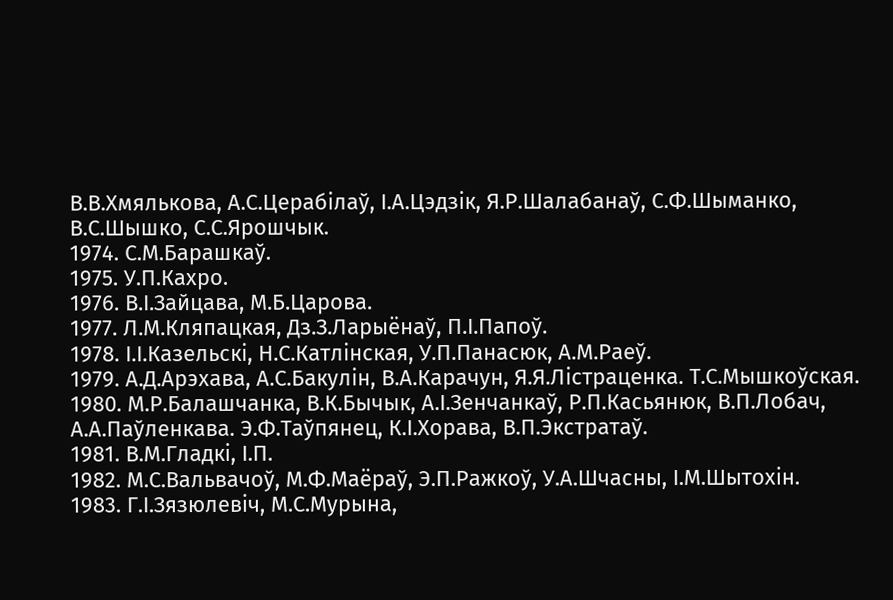В.В.Хмялькова, А.С.Церабілаў, І.А.Цэдзік, Я.Р.Шалабанаў, С.Ф.Шыманко, В.С.Шышко, С.С.Ярошчык.
1974. С.М.Барашкаў.
1975. У.П.Кахро.
1976. В.І.Зайцава, М.Б.Царова.
1977. Л.М.Кляпацкая, Дз.З.Ларыёнаў, П.І.Папоў.
1978. І.І.Казельскі, Н.С.Катлінская, У.П.Панасюк, А.М.Раеў.
1979. А.Д.Арэхава, А.С.Бакулін, В.А.Карачун, Я.Я.Лістраценка. Т.С.Мышкоўская.
1980. М.Р.Балашчанка, В.К.Бычык, А.І.Зенчанкаў, Р.П.Касьянюк, В.П.Лобач, А.А.Паўленкава. Э.Ф.Таўпянец, К.І.Хорава, В.П.Экстратаў.
1981. В.М.Гладкі, І.П.
1982. М.С.Вальвачоў, М.Ф.Маёраў, Э.П.Ражкоў, У.А.Шчасны, І.М.Шытохін.
1983. Г.І.Зязюлевіч, М.С.Мурына,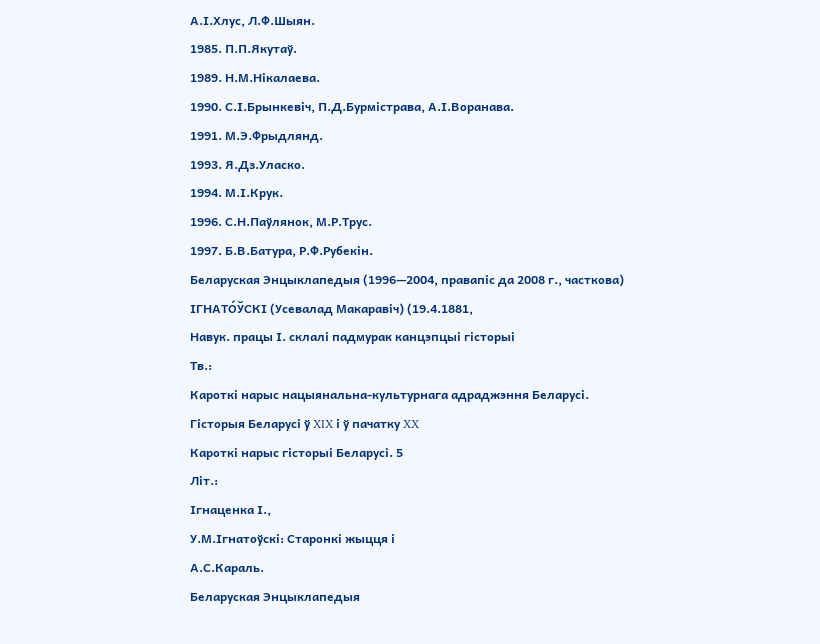А.І.Хлус, Л.Ф.Шыян.
1985. П.П.Якутаў.
1989. Н.М.Нікалаева.
1990. С.І.Брынкевіч, П.Д.Бурмістрава, А.І.Воранава.
1991. М.Э.Фрыдлянд.
1993. Я.Дз.Уласко.
1994. М.І.Крук.
1996. С.Н.Паўлянок, М.Р.Трус.
1997. Б.В.Батура, Р.Ф.Рубекін.
Беларуская Энцыклапедыя (1996—2004, правапіс да 2008 г., часткова)
ІГНАТО́ЎСКІ (Усевалад Макаравіч) (19.4.1881,
Навук. працы І. склалі падмурак канцэпцыі гісторыі
Тв.:
Кароткі нарыс нацыянальна-культурнага адраджэння Беларусі.
Гісторыя Беларусі ў XIX і ў пачатку XX
Кароткі нарыс гісторыі Беларусі. 5
Літ.:
Ігнаценка І.,
У.М.Ігнатоўскі: Старонкі жыцця і
А.С.Караль.
Беларуская Энцыклапедыя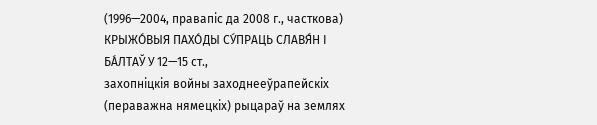(1996—2004, правапіс да 2008 г., часткова)
КРЫЖО́ВЫЯ ПАХО́ДЫ СУ́ПРАЦЬ СЛАВЯ́Н І БА́ЛТАЎ У 12—15 ст.,
захопніцкія войны заходнееўрапейскіх (пераважна нямецкіх) рыцараў на землях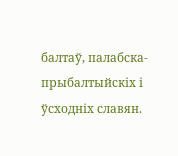балтаў, палабска-прыбалтыйскіх і ўсходніх славян.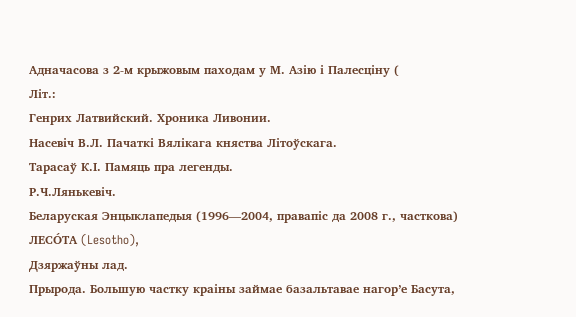Адначасова з 2-м крыжовым паходам у М. Азію і Палесціну (
Літ.:
Генрих Латвийский. Хроника Ливонии.
Насевіч В.Л. Пачаткі Вялікага княства Літоўскага.
Тарасаў К.І. Памяць пра легенды.
Р.Ч.Лянькевіч.
Беларуская Энцыклапедыя (1996—2004, правапіс да 2008 г., часткова)
ЛЕСО́ТА (Lesotho),
Дзяржаўны лад.
Прырода. Большую частку краіны займае базальтавае нагор’е Басута,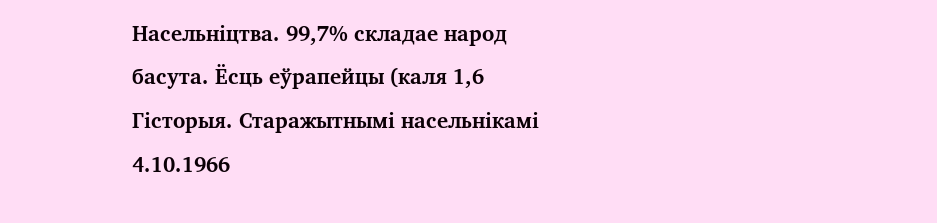Насельніцтва. 99,7% складае народ басута. Ёсць еўрапейцы (каля 1,6
Гісторыя. Старажытнымі насельнікамі
4.10.1966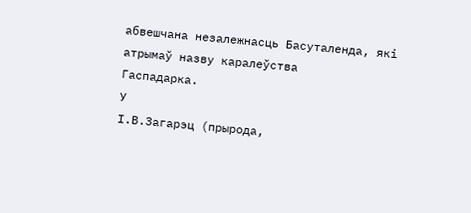абвешчана незалежнасць Басуталенда, які атрымаў назву каралеўства
Гаспадарка.
У
І.В.Загарэц (прырода,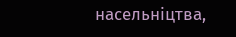насельніцтва,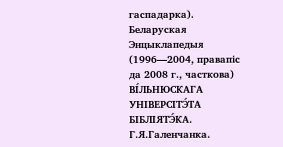гаспадарка).
Беларуская Энцыклапедыя (1996—2004, правапіс да 2008 г., часткова)
ВІ́ЛЬНЮСКАГА УНІВЕРСІТЭ́ТА БІБЛІЯТЭ́КА.
Г.Я.Галенчанка.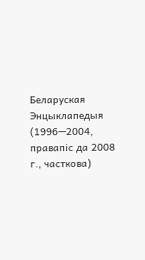Беларуская Энцыклапедыя (1996—2004, правапіс да 2008 г., часткова)